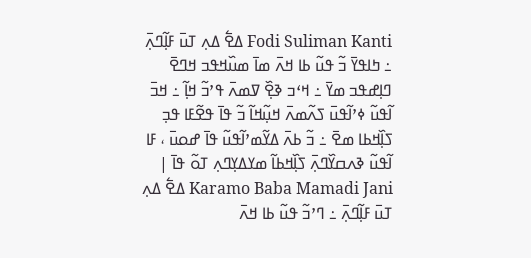Fodi Suliman Kanti ߡߐ߱ ߡߍ߲ ߠߎ߫ ߓߊ߲߬ߣߍ߲߫ ߸ ߤߊߟߌ߫ ߏ߬ ߟߎ߬ ߕߊ ߞߍ߫ ߘߊ߫ ߘߎ߰ߞߟߏ ߞߣߐ߫ ߣߊ߲ߝߟߏ ߘߌ߫ ߸ ߞߵߏ ߢߐ߲߰ ߜߘߍ߫ ߟߴߏ߬ ߞߊ߲߬ ߸ ߞߏ߫ ߊ߬ߟߎ߬ ߦߴߊ߬ߟߎ߫ ߖߍ߬ߘߍ߫ ߞߎ߲߬ߞߊ߬ ߏ߬ ߟߊ߫ ߟߐ߬ߓߊ ߟߏ߲ ߖߊ߲߰ߞߕߊ ߘߐ߫ ߸ ߏ߬ ߕߍ߫ ߡߌ߬ߘߴߊ߬ߟߎ߬ ߟߊ߫ ߝߋߎ߫ ، ߓߊ ߊ߬ߟߎ߬ ߢߍߛߌ߰ߣߍ߲߫ ߖߊ߲߰ߞߕߊ߬ ߘߌߡߌ߲ߣߍ߲ ߠߋ߬ ߟߊ߫ |
Karamo Baba Mamadi Jani ߡߐ߱ ߡߍ߲ ߠߎ߫ ߓߊ߲߬ߣߍ߲߫ ߸ ߣߴߏ߬ ߟߎ߬ ߕߊ ߞߍ߫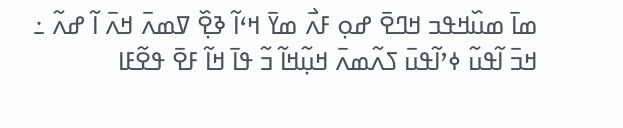ߘߊ߫ ߘߎ߰ߞߟߏ ߞߣߐ߫ ߝߋ߲ ߓߍ߯ ߘߌ߫ ߞߵߊ߬ ߢߐ߲߰ ߜߘߍ߫ ߞߍ߫ ߊ߬ ߝߍ߬ ߸ ߞߏ߫ ߊ߬ߟߎ߬ ߦߴߊ߬ߟߎ߫ ߖߍ߬ߘߍ߫ ߞߎ߲߬ߞߊ߬ ߏ߬ ߟߊ߫ ߞߊ߬ ߓߐ߫ ߟߐ߬ߓߊ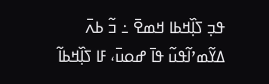ߟߏ߲ ߖߊ߲߰ߞߕߊ ߞߘߐ߫ ߸ ߏ߬ ߕߍ߫ ߡߌ߬ߘߴߊ߬ߟߎ߬ ߟߊ߫ ߝߋߎ߫، ߓߊ ߖߊ߲߰ߞߕߊ߬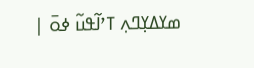ߘߌߡߌ߲ߣߍ߲ ߠߴߊ߬ߟߎ߬ ߦߋ߫ |